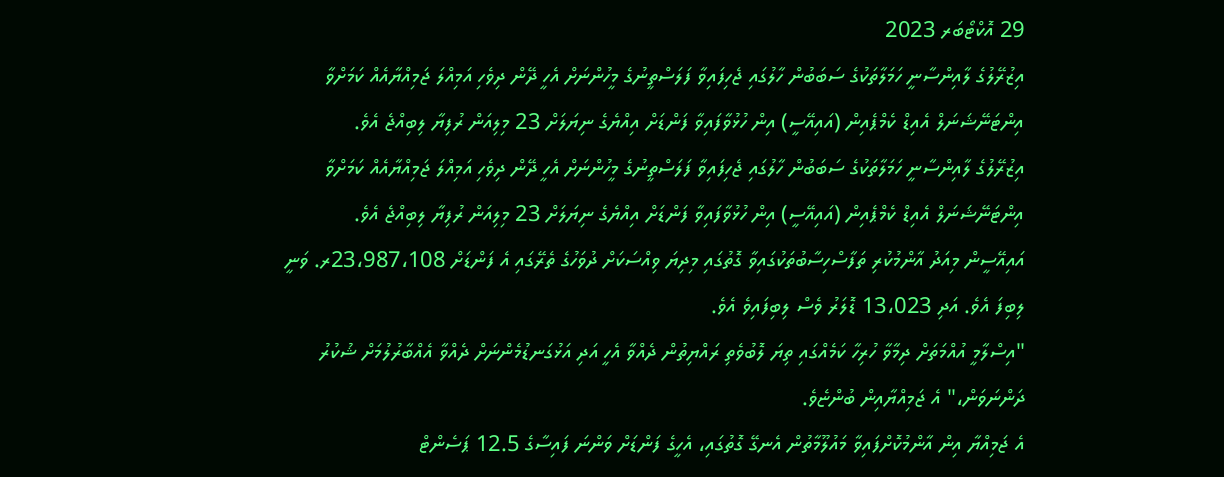29 އޮކްޓޯބަރ 2023
އިޒުރޭލުގެ ލާއިންސާނީ ހަމަލާތަކުގެ ސަބަބުން ހާލުގައި ޖެހިފައިވާ ފަލަސްތީނުގެ މީހުންނަށް އެހީ ދޭން ދިވެހި އަމިއްލަ ޖަމިއްޔާއެއް ކަމަށްވާ އިންޓަނޭޝަނަލް އެއިޑް ކެމްޕެއިން (އައިއޭސީ) އިން ހުޅުވާފައިވާ ފަންޑަށް އިއްޔެގެ ނިޔަލަށް 23 މިލިއަން ރުފިޔާ ލިބިއްޖެ އެވެ.
އިޒުރޭލުގެ ލާއިންސާނީ ހަމަލާތަކުގެ ސަބަބުން ހާލުގައި ޖެހިފައިވާ ފަލަސްތީނުގެ މީހުންނަށް އެހީ ދޭން ދިވެހި އަމިއްލަ ޖަމިއްޔާއެއް ކަމަށްވާ އިންޓަނޭޝަނަލް އެއިޑް ކެމްޕެއިން (އައިއޭސީ) އިން ހުޅުވާފައިވާ ފަންޑަށް އިއްޔެގެ ނިޔަލަށް 23 މިލިއަން ރުފިޔާ ލިބިއްޖެ އެވެ.
އައިއޭސީން މިއަދު އާންމުކުރި ތަފާސްހިސާބުތަކުގައިވާ ގޮތުގައި މިދިޔަ ވިއްސަކަށް ދުވަހުގެ ތެރޭގައި އެ ފަންޑަށް 23،987،108ރ. ވަނީ ލިބިފަ އެވެ. އަދި 13،023 ޑޮލަރު ވެސް ލިބިފައިވެ އެވެ.
"އިސްލާމީ އުއްމަތަށް ދިމާވާ ހުރިހާ ކަމެއްގައި ތިޔަ ލޮބުވެތި ރައްޔިތުން ދެއްވާ އެހީ އަދި އަޅުގަނޑުމެންނަށް ދެއްވާ އެއްބާރުލުމަށް ޝުކުރު ދަންނަވަން،" އެ ޖަމިއްޔާއިން ބުންޏެވެ.
އެ ޖަމިއްޔާ އިން އާންމުކޮށްފައިވާ މައުލޫމާތުން އެނގޭ ގޮތުގައި، އެހީގެ ފަންޑަށް ވަންނަ ފައިސާގެ 12.5 ޕަސެންޓް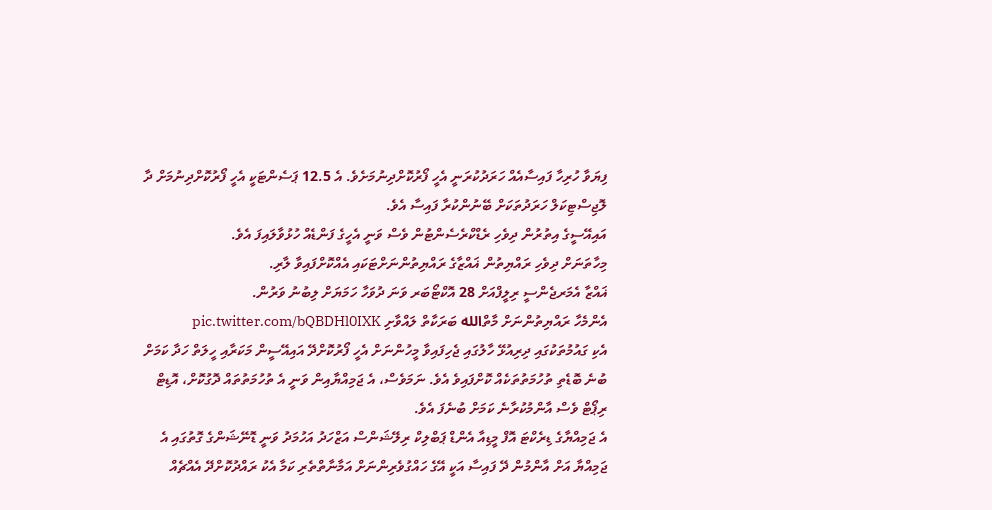ފިޔަވާ ހުރިހާ ފައިސާއެއް ހަރަދުކުރަނީ އެހީ ފޯރުކޮށްދިނުމަށެވެ. އެ 12.5 ޕަސެންޓަކީ އެހީ ފޯރުކޮށްދިނުމަށް ދާ ލޮޖިސްޓިކަލް ހަރަދުތަކަށް ބޭނުންކުރާ ފައިސާ އެވެ.
އައިއޭސީގެ އިތުރުން ދިވެހި ރެޑްކްރެސެންޓުން ވެސް ވަނީ އެހީގެ ފަންޑެއް ހުޅުވާލައިފަ އެވެ.
މިހާތަނަށް ދިވެހި ރައްޔިތުން ޣައްޒާގެ ރައްޔިތުންނަށްޓަކައި އެއްކޮށްފައިވާ ލާރި.
ޣައްޒާ އެމަރޖެންސީ ރިލީފްއަށް 28 އޮކްޓޯބަރ ވަނަ ދުވަހާ ހަމަޔަށް ލިބުނު ވަރުން.
އެންމެހާ ރައްޔިތުންނަށް މާތްالله ބަރަކާތް ލައްވާށި pic.twitter.com/bQBDHl0IXK
އެކި ގައުމުތަކުގައި ދިރިއުޅޭ ހާލުގައި ޖެހިފައިވާ މީހުންނަށް އެހީ ފޯރުކޮށްދޭ އައިއޭސީން މަކަރާއި ހީލަތް ހަދާ ކަމަށް ބުނެ ބޮޑެތި ތުހުމަތުތަކެއް ކޮށްފައިވެ އެވެ. ނަމަވެސް، އެ ޖަމިއްޔާއިން ވަނީ އެ ތުހުމަތުތައް ދޮގުކޮށް، އޮޑިޓް ރިޕޯޓް ވެސް އާންމުކުރާނެ ކަމަށް ބުނެފަ އެވެ.
އެ ޖަމިއްޔާގެ ޑިރެކްޓަ އޮފް މީޑިއާ އެންޑް ޕަބްލިކް ރިލޭޝަންސް އަޒްހަދު އަހުމަދު ވަނީ ޑޮނޭޝަންގެ ގޮތުގައި އެ ޖަމިއްޔާ އަށް އާންމުން ދޭ ފައިސާ އަކީ އޭގެ ހައްގުވެރިންނަށް އަމާނާތްތެރި ކަމާ އެކު ރައްދުކޮށްދޭ އެއްޗެއް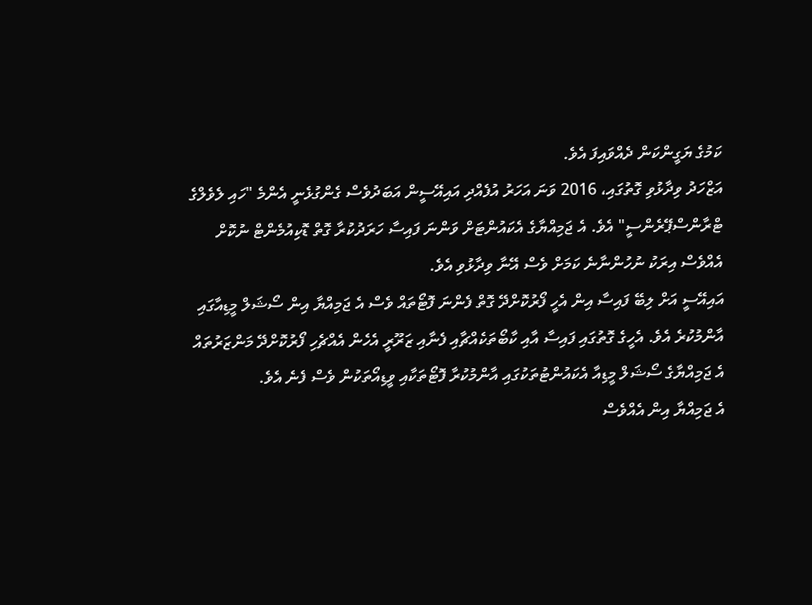ކަމުގެ ޔަގީންކަން ދެއްވައިފަ އެވެ.
އަޒްހަދު ވިދާޅުވި ގޮތުގައި، 2016 ވަނަ އަހަރު އުފެއްދި އައިއޭސީން އަބަދުވެސް ގެންގުޅެނީ އެންމެ "ހައި ލެވެލްގެ ޓްރާންސްޕޭރެންސީ" އެވެ. އެ ޖަމިއްޔާގެ އެކައުންޓަށް ވަންނަ ފައިސާ ހަރަދުކުރާ ގޮތް ޑޮކިއުމެންޓް ނުކޮށް އެއްވެސް އިރަކު ނުހުންނާނެ ކަމަށް ވެސް އޭނާ ވިދާޅުވި އެވެ.
އައިއޭސީ އަށް ލިބޭ ފައިސާ އިން އެހީ ފޯރުކޮށްދޭ ގޮތް ފެންނަ ފޮޓޯތައް ވެސް އެ ޖަމިއްޔާ އިން ސޯޝަލް މީޑިއާގައި އާންމުކުރެ އެވެ. އެހީގެ ގޮތުގައި ފައިސާ އާއި ކާބޯތަކެއްޗާއި ފެނާއި ޒަރޫރީ އެހެން އެއްޗެހި ފޯރުކޮށްދޭ މަންޒަރުތައް އެ ޖަމިއްޔާގެ ސޯޝަލް މީޑިއާ އެކައުންޓުތަކުގައި އާންމުކުރާ ފޮޓޯތަކާއި ވީޑިއޯތަކުން ވެސް ފެނެ އެވެ.
އެ ޖަމިއްޔާ އިން އެއްވެސް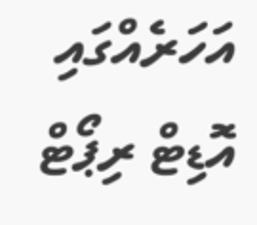އަހަރެއްގައި އޮޑިޓް ރިޕޯޓް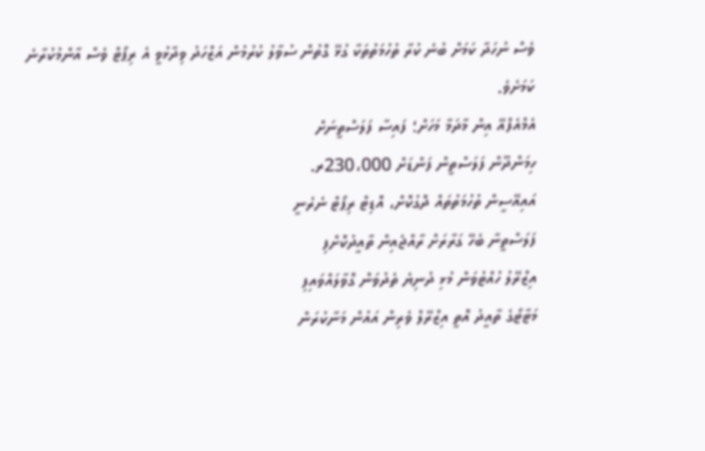ވެސް ނުހަދާ ކަމަށް ބުނެ ކުރާ ތުހުމަތުތަކާ ގުޅޭ ގޮތުން ސުވާލު ކުރުމުން އަޒްހަދު ވިދާޅުވީ އެ ރިޕޯޓް ވެސް އާންމުކުރާނެ ކަމަށެވެ.
އެމްއެފްއޭ އިން މާދަމާ މަހަށް؛ ފައިސާ ފަލަސްތީނަށް
ހިމަންދޫން ފަލަސްތީން ފަންޑަށް 230،000ރ.
އައިއޭސީން ތުހުމަތުތައް ދޮގުކޮށް، އޮޑިޓް ރިޕޯޓް ނެރެނީ
ފަލަސްތީނާ ބެހޭ ގަރާރަށް ރާއްޖެއިން ތާއީދުކޮށްފި
އިޒްރޭލު ހުއްޓުވަން މުޅި ދުނިޔެ ތެދުވަން ގޮވާލައްވައިފި
މަޓާޓޯގެ ތާއީދު އޮތީ އިޒްރޭލް ވެރިން އައުން މަނާކުރަން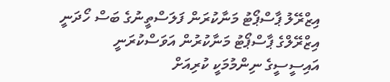އިޒްރޭލު ޕާސްޕޯޓު މަނާކުރަން ފަލަސްތީނުގެ ބަސް ހޯދަނީ
އިޒްރޭލްގެ ޕާސްޕޯޓު މަނާކުރުން އަވަސްކުރަނީ
އައިސީސީގެ ނިންމުމަކީ ކުރިއަށް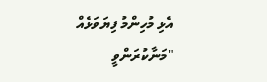އެޅި މުހިންމު ފިޔަވަޅެއް
"މަނާކުރަންވީ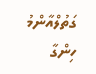ގަތުލްއާންމު ހިންގާ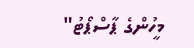މީހުންގެ ޕާސްޕޯޓު"